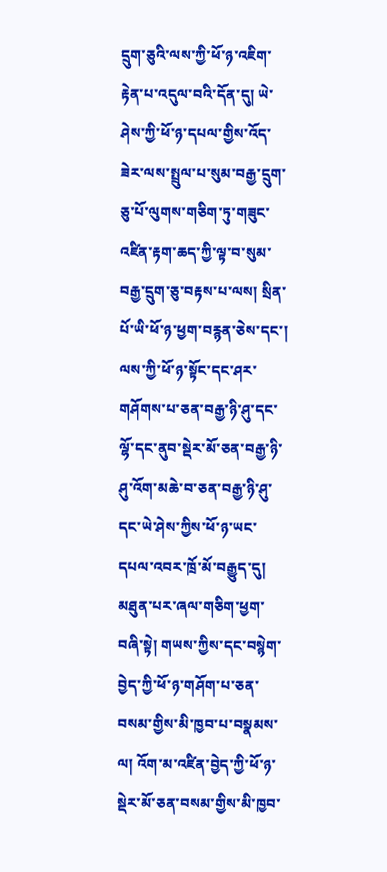དྲུག་ཅུའི་ལས་ཀྱི་ཕོ་ཉ་འཇིག་རྟེན་པ་འདུལ་བའི་དོན་དུ། ཡེ་ཤེས་ཀྱི་ཕོ་ཉ་དཔལ་གྱིས་འོད་ཟེར་ལས་སྤྲུལ་པ་སུམ་བརྒྱ་དྲུག་ཅུ་པོ་ལུགས་གཅིག་ཏུ་གཟུང་འཛིན་རྟག་ཆད་ཀྱི་ལྟ་བ་སུམ་བརྒྱ་དྲུག་ཅུ་བརྟས་པ་ལས། སྲིན་པོ་ཡི་ཕོ་ཉ་ཕྱག་བརྙན་ཅེས་དང་། ལས་ཀྱི་ཕོ་ཉ་སྟོང་དང་ཤར་གཤོགས་པ་ཅན་བརྒྱ་ཉི་ཤུ་དང་ལྷོ་དང་ནུབ་སྡེར་མོ་ཅན་བརྒྱ་ཉི་ཤུ་འོག་མཆེ་བ་ཅན་བརྒྱ་ཉི་ཤུ་དང་ཡེ་ཤེས་ཀྱིས་ཕོ་ཉ་ཡང་དཔལ་འབར་ཁྲོ་མོ་བརྒྱུད་དུ། མཐུན་པར་ཞལ་གཅིག་ཕྱག་བཞི་སྟེ། གཡས་ཀྱིས་དང་བསྙེག་བྱེད་ཀྱི་ཕོ་ཉ་གཤོག་པ་ཅན་བསམ་གྱིས་མི་ཁྱབ་པ་བསྣམས་ལ། འོག་མ་འཛིན་བྱེད་ཀྱི་ཕོ་ཉ་སྡེར་མོ་ཅན་བསམ་གྱིས་མི་ཁྱབ་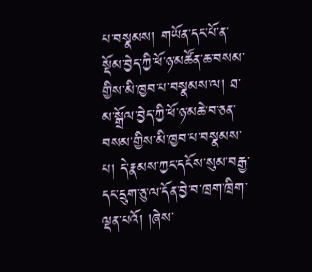པ་བསྣམས། གཡོན་དང་པོ་ན་སྡོམ་བྱེད་ཀྱི་ཕོ་ཉ་མཚོན་ཆ་བསམ་གྱིས་མི་ཁྱབ་པ་བསྣམས་ལ། ཐ་མ་སྒྲོལ་བྱེད་ཀྱི་ཕོ་ཉ་མཆེ་བ་ཅན་བསམ་གྱིས་མི་ཁྱབ་པ་བསྣམས་པ། དེ་རྣམས་ཀྱང་དངོས་སུམ་བརྒྱ་དང་དྲུག་ཅུ་ལ་དོན་བྱེ་བ་ཁྲག་ཁྲིག་ལྡན་པའོ། །ཞེས་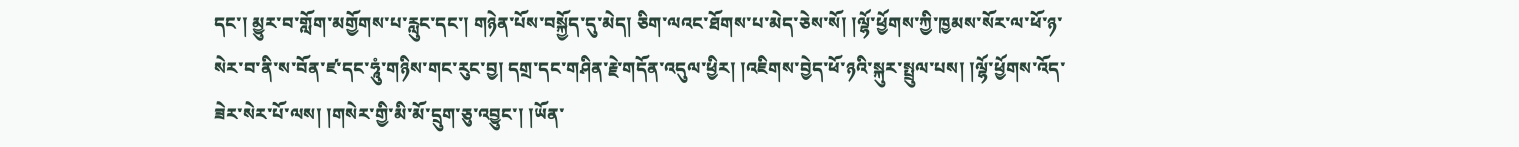དང་། མྱུར་བ་གློག་མགྱོགས་པ་རླུང་དང་། གཉེན་པོས་བསྐྱོད་དུ་མེད། ཅིག་ལའང་ཐོགས་པ་མེད་ཅེས་སོ། །ལྷོ་ཕྱོགས་ཀྱི་ཁྱམས་སོར་ལ་ཕོ་ཉ་སེར་བ་ནི་ས་བོན་ཛ་དང་ཧཱུཾ་གཉིས་གང་རུང་བྱ། དགྲ་དང་གཤིན་རྗེ་གདོན་འདུལ་ཕྱིར། །འཇིགས་བྱེད་ཕོ་ཉའི་སྐུར་སྤྲུལ་པས། །ལྷོ་ཕྱོགས་འོད་ཟེར་སེར་པོ་ལས། །གསེར་གྱི་མི་མོ་དྲུག་ཅུ་འབྱུང་། །ཡོན་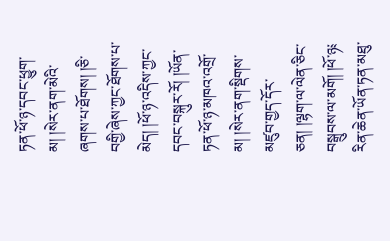ཏན་ཕོ་ཉ་དབང་ཕྱུག་མ། །སེར་ནག་མེའི་ཞགས་པ་ཐོགས། །ཅི་བགྱི་ཞེས་ཀྱང་ཐོགས་པ་མེད། །ཕོ་ཉ་འདིས་ཀྱང་དབང་བསྐུར་རོ། །ཡོན་ཏན་ཕོ་ཉ་མཁའ་འགྲོ་མ། །སེར་ནག་སྡིགས་མཛུབ་གྱད་དོར་ཅན། །ལྷག་ལ་ལེན་ཅིང་བསྒྲུབས་ལ་མགོ། །ཕོ་ཉ༴ རིན་ཆེན་ཡོན་ཏན་མཐུ་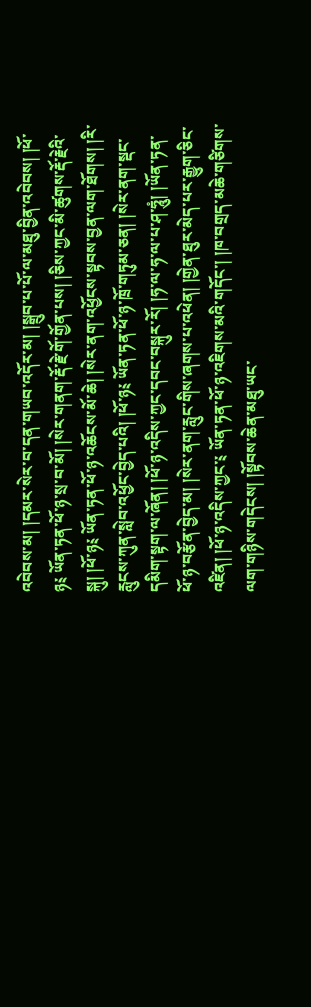འབེབས་མ། །དམར་སེར་བ་དན་གཡབ་འདོར་མ། །སྒྲུབ་པ་པོ་ལ་མཐུ་བྱིན་འབེབས། །ཕོ་ཉ༴ ཡོན་ཏན་ཕོ་ཉ་སྲ་བ་མོ། །སེར་གནག་རྡོ་རྗེ་གོ་གྱོན་པས། །ཅིས་ཀྱང་མི་ཚུགས་རྡོ་རྗེའི་སྐུ། །ཕོ་ཉ༴ ཡོན་ཏན་ཕོ་ཉ་འཆོངས་མོ་ཆེ། །སེར་ནག་འཕྱོངས་སྟབས་བྱན་ལག་ཐོགས། །རི་རླུངས་ཀུན་སླེབ་འཕྱོང་བྱེད་པའི། །ཕོ་ཉ༴ ཡོན་ཏན་ཕོ་ཉ་ཁྲོ་གཏུམ་ཅན། །སེར་ནག་སྡང་དམིག་སྟག་ལ་ཞོན། །ཕོ་ཉ་འདིས་ཀྱང་དབང་བསྐུར་རོ། །ཧ་ལ་ཧ་ལ་པ་ཤ་ཧཱུཾ། །ཡོན་ཏན་ཕོ་ཉ་བརྩོན་བྱེད་མ། །སེར་ནག་རླུང་གིས་ཞགས་པ་འཕེན། །གྱེན་ཐུར་མེད་པར་རྒྱུག་ཅིང་འཛིན། །ཕོ་ཉ་འདིས་ཀྱང་༴ ཡོན་ཏན་ཕོ་ཉ་འཇིགས་མའི་གདོང་། །ཁ་བགྲད་མཆེ་གཙིགས་ལག་གཉིས་གདེངས། །སྟོབས་ཆེན་མཐུ་ཡང་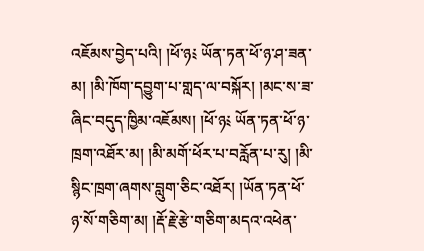འཇོམས་བྱེད་པའི། །ཕོ་ཉ༴ ཡོན་ཏན་ཕོ་ཉ་ཤ་ཟན་མ། །མི་ཁོག་དབྱུག་པ་གླད་ལ་བསྐོར། །མང་ས་ཟ་ཞིང་བདུད་ཁྱིམ་འཇོམས། །ཕོ་ཉ༴ ཡོན་ཏན་ཕོ་ཉ་ཁྲག་འཐོར་མ། །མི་མགོ་ཕོར་པ་བརློན་པ་རུ། །མི་སྙིང་ཁྲག་ཞགས་བླུག་ཅིང་འཐོར། །ཡོན་ཏན་ཕོ་ཉ་སོ་གཅིག་མ། །རྡོ་རྗེ་རྩེ་གཅིག་མདའ་འཕེན་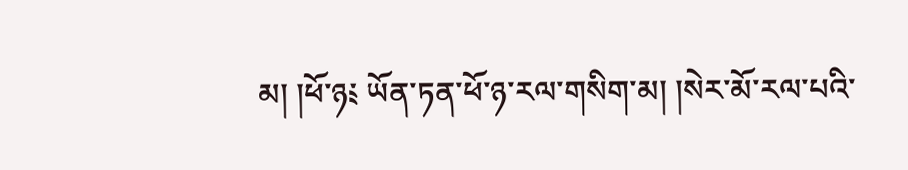མ། །ཕོ་ཉ༴ ཡོན་ཏན་ཕོ་ཉ་རལ་གསིག་མ། །སེར་མོ་རལ་པའི་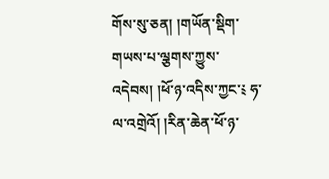གོས་སུ་ཅན། །གཡོན་སྡིག་གཡས་པ་ལྕགས་ཀྱུས་འདེབས། །ཕོ་ཉ་འདིས་ཀྱང་༴ ཧ་ལ་འགྲེའོ། །རིན་ཆེན་ཕོ་ཉ་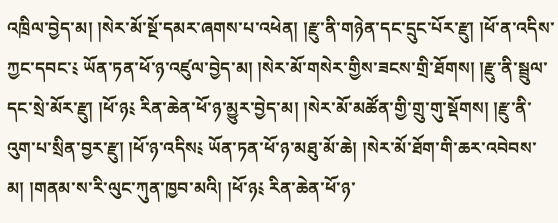འཁྲིལ་བྱེད་མ། །སེར་མོ་སྔོ་དམར་ཞགས་པ་འཕེན། །རྫུ་ནི་གཉེན་དང་དྲུང་པོར་རྫུ། །ཕོ་ན་འདིས་ཀྱང་དབང་༴ ཡོན་ཏན་ཕོ་ཉ་འཛུལ་བྱེད་མ། །སེར་མོ་གསེར་གྱིས་ཟངས་གྲི་ཐོགས། །རྫུ་ནི་སྦྲུལ་དང་སྲེ་མོར་རྫུ། །ཕོ་ཉ༴ རིན་ཆེན་ཕོ་ཉ་མྱུར་བྱེད་མ། །སེར་མོ་མཚོན་གྱི་གྲུ་གུ་སྡོགས། །རྫུ་ནི་འུག་པ་སྲིན་བྱར་རྫུ། །ཕོ་ཉ་འདིས༴ ཡོན་ཏན་ཕོ་ཉ་མཐུ་མོ་ཆེ། །སེར་མོ་ཐོག་གི་ཆར་འབེབས་མ། །གནམ་ས་རི་ལུང་ཀུན་ཁྱབ་མའི། །ཕོ་ཉ༴ རིན་ཆེན་ཕོ་ཉ་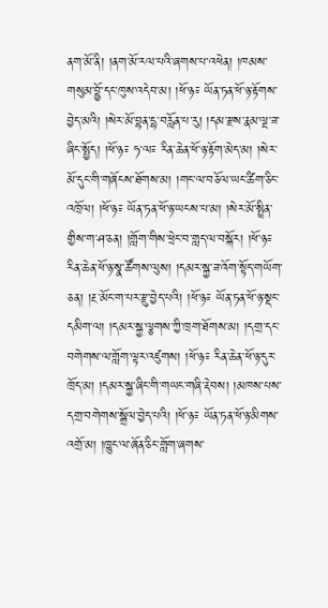ནག་མོ་ནི། །ནག་མོ་རལ་པའི་ཞགས་པ་འཕེན། །ཁམས་གསུམ་བྷྱོ་དང་ཁུས་འདེབ་མ། །ཕོ་ཉ༴ ཡོན་ཏན་ཕོ་ཉ་རྟོགས་བྱེད་མའི། །སེར་མོ་བྷན་དྷ་བརློན་པ་རུ། །དམ་རྫས་རྣམ་ལྔ་ཟ་ཞིང་སྤྱོད། །ཕོ་ཉ༴ ཧ་ལ༴ རིན་ཆེན་ཕོ་ཉ་རྟོག་མེད་མ། །སེར་མོ་དུང་གི་གཞོངས་ཐོགས་མ། །གང་ལ་བཅོལ་ཡང་ཚིག་ཅིང་འཁྲོལ། །ཕོ་ཉ༴ ཡོན་ཏན་ཕོ་ཉ་ཡངས་པ་མ། །སེར་མོ་སྤྲིན་གྱིས་ག་ཤ་ཅན། །གློག་གིས་ཕྲེང་བ་གླད་ལ་བསྐོར། །ཕོ་ཉ༴ རིན་ཆེན་ཕོ་ཉ་སྣ་ཚོགས་ལུས། །དམར་སྐྱ་ཟ་འོག་སྟོད་གཡོག་ཅན། །རྔ་མོང་ག་པར་རྫུ་བྱེད་པའི། །ཕོ་ཉ༴ ཡོན་ཏན་ཕོ་ཉ་སྡང་དམིག་ལ། །དམར་སྐྱ་ལྕགས་ཀྱི་ཁྲག་ཐོགས་མ། །དགྲ་དང་བགེགས་ལ་གློག་ལྟར་འཛུགས། །ཕོ་ཉ༴ རིན་ཆེན་ཕོ་ཉ་དུར་ཁྲོད་མ། །དམར་སྐྱ་ཞིང་གི་གཡང་གཞི་རྡེབས། །མཁས་པས་དགྲ་བགེགས་སྒྲོལ་བྱེད་པའི། །ཕོ་ཉ༴ ཡོན་ཏན་ཕོ་ཉ་མིགས་འགྲོ་མ། །ཁྱུང་ལ་ཞོན་ཅིང་གློག་ཞགས་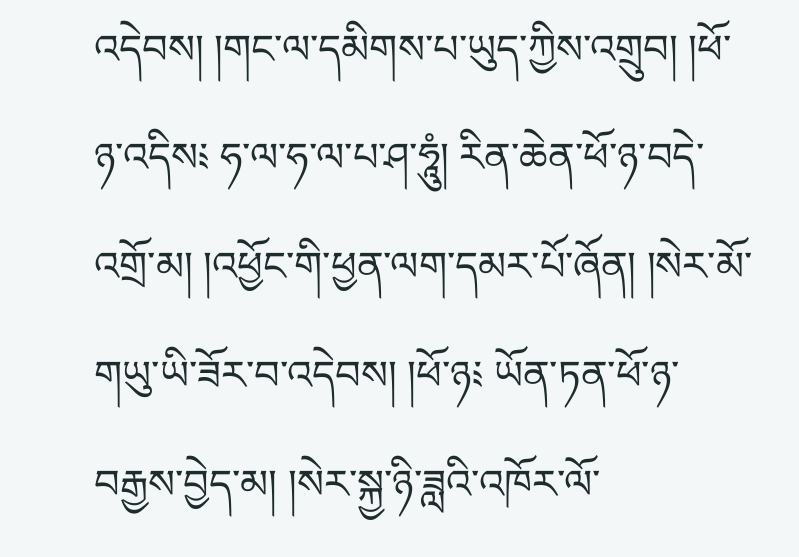འདེབས། །གང་ལ་དམིགས་པ་ཡུད་ཀྱིས་འགྲུབ། །ཕོ་ཉ་འདིས༴ ཧ་ལ་ཧ་ལ་པ་ཤ་ཧཱུཾ། རིན་ཆེན་ཕོ་ཉ་བདེ་འགྲོ་མ། །འཕྱོང་གི་ཕྱན་ལག་དམར་པོ་ཞོན། །སེར་མོ་གཡུ་ཡི་ཟོར་བ་འདེབས། །ཕོ་ཉ༴ ཡོན་ཏན་ཕོ་ཉ་བརྒྱས་བྱེད་མ། །སེར་སྐྱ་ཉི་ཟླའི་འཁོར་ལོ་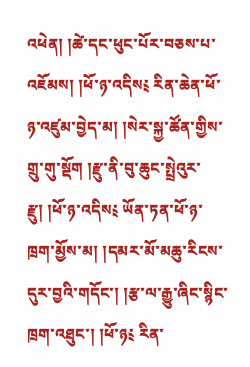འཕེན། །ཚེ་དང་ཕུང་པོར་བཅས་པ་འཇོམས། །ཕོ་ཉ་འདིས༴ རིན་ཆེན་ཕོ་ཉ་འཛུམ་བྱེད་མ། །སེར་སྐྱ་ཚོན་གྱིས་གྲུ་གུ་སྡོག །རྫུ་ནི་བུ་ཆུང་སྤྲེའུར་རྫུ། །ཕོ་ཉ་འདིས༴ ཡོན་ཏན་ཕོ་ཉ་ཁྲག་མྱོས་མ། །དམར་མོ་མཆུ་རིངས་དུར་བྱའི་གདོང་། །རྩ་ལ་རྒྱུ་ཞིང་སྙིང་ཁྲག་འཐུང་། །ཕོ་ཉ༴ རིན་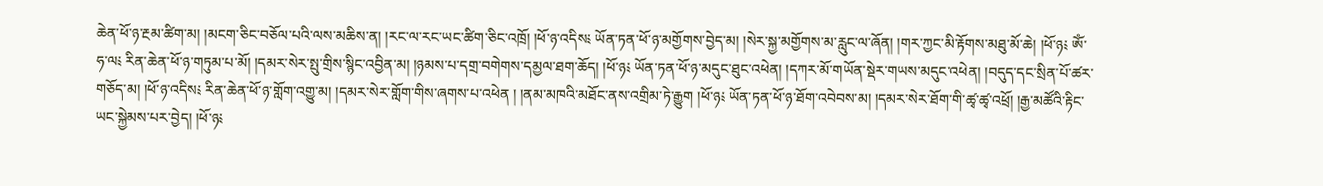ཆེན་ཕོ་ཉ་རྔམ་ཚིག་མ། །མངག་ཅིང་བཅོལ་པའི་ལས་མཆིས་ན། །རང་ལ་རང་ཡང་ཚིག་ཅིང་འཁྲོ། །ཕོ་ཉ་འདིས༴ ཡོན་ཏན་ཕོ་ཉ་མགྱོགས་བྱེད་མ། །སེར་སྐྱ་མགྱོགས་མ་རླུང་ལ་ཞོན། །གར་ཀྱང་མི་རྟོགས་མཐུ་མོ་ཆེ། །ཕོ་ཉ༴ ༀ་ཧ་ལ༴ རིན་ཆེན་ཕོ་ཉ་གཏུམ་པ་མོ། །དམར་སེར་སྤུ་གྲིས་སྙིང་འབྱིན་མ། །ཉམས་པ་དགྲ་བགེགས་དམྱལ་ཐག་ཆོད། །ཕོ་ཉ༴ ཡོན་ཏན་ཕོ་ཉ་མདུང་ཐུང་འཕེན། །དཀར་མོ་གཡོན་སྡེར་གཡས་མདུང་འཕེན། །བདུད་དང་སྲིན་པོ་ཚར་གཅོད་མ། །ཕོ་ཉ་འདིས༴ རིན་ཆེན་ཕོ་ཉ་གློག་འགྱུ་མ། །དམར་སེར་གློག་གིས་ཞགས་པ་འཕེན ། །ནམ་མཁའི་མཐོང་ནས་འགྲིམ་ཏེ་རྒྱུག །ཕོ་ཉ༴ ཡོན་ཏན་ཕོ་ཉ་ཐོག་འབེབས་མ། །དམར་སེར་ཐོག་གི་ཚྭ་ཚྭ་འཕྲོ། །རྒྱ་མཚོའི་རྟིང་ཡང་སྐྱེམས་པར་བྱེད། །ཕོ་ཉ༴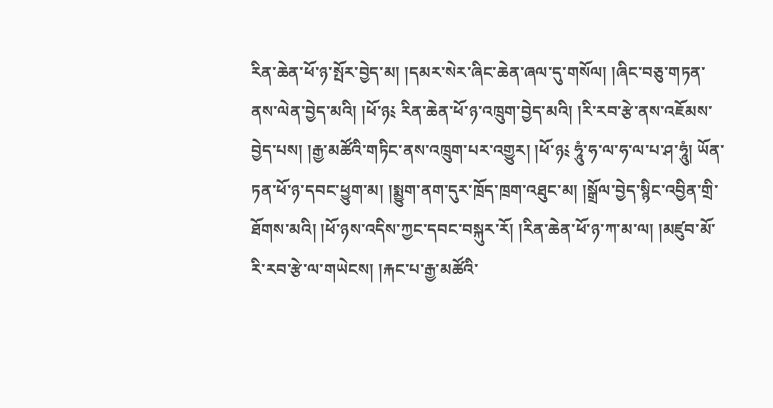རིན་ཆེན་ཕོ་ཉ་སྤོར་བྱེད་མ། །དམར་སེར་ཞིང་ཆེན་ཞལ་དུ་གསོལ། །ཞིང་བཅུ་གཏན་ནས་ལེན་བྱེད་མའི། །ཕོ་ཉ༴ རིན་ཆེན་ཕོ་ཉ་འཁྲུག་བྱེད་མའི། །རི་རབ་རྩེ་ནས་འཇོམས་བྱེད་པས། །རྒྱ་མཚོའི་གཏིང་ནས་འཁྲུག་པར་འགྱུར། །ཕོ་ཉ༴ ཧཱུཾ་ཧ་ལ་ཧ་ལ་པ་ཤ་ཧཱུཾ། ཡོན་ཏན་ཕོ་ཉ་དབང་ཕྱུག་མ། །སྨྱུག་ནག་དུར་ཁྲོད་ཁྲག་འཐུང་མ། །སྒྲོལ་བྱེད་སྙིང་འབྱིན་གྲི་ཐོགས་མའི། །ཕོ་ཉས་འདིས་ཀྱང་དབང་བསྐུར་རོ། །རིན་ཆེན་ཕོ་ཉ་ཀ་མ་ལ། །མཛུབ་མོ་རི་རབ་རྩེ་ལ་གཡེངས། །རྐང་པ་རྒྱ་མཚོའི་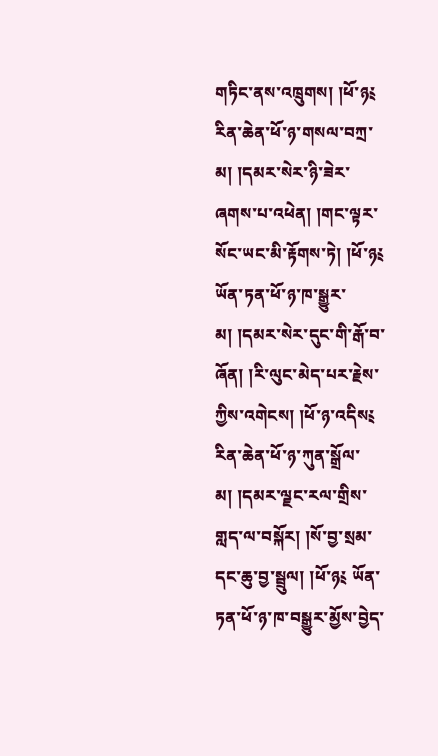གཏིང་ནས་འཁྲུགས། །ཕོ་ཉ༴ རིན་ཆེན་ཕོ་ཉ་གསལ་བཀྲ་མ། །དམར་སེར་ཉི་ཟེར་ཞགས་པ་འཕེན། །གང་ལྟར་སོང་ཡང་མི་རྟོགས་ཏེ། །ཕོ་ཉ༴ ཡོན་ཏན་ཕོ་ཉ་ཁ་སྒྱུར་མ། །དམར་སེར་དུང་གི་རྒོ་བ་ཞོན། །རི་ལུང་མེད་པར་རྗེས་ཀྱིས་འགེངས། །ཕོ་ཉ་འདིས༴ རིན་ཆེན་ཕོ་ཉ་ཀུན་སྒྲོལ་མ། །དམར་ལྗང་རལ་གྲིས་གླད་ལ་བསྐོར། །སོ་བྱ་སྲམ་དང་ཆུ་བྱ་སྦྲུལ། །ཕོ་ཉ༴ ཡོན་ཏན་ཕོ་ཉ་ཁ་བསྒྱུར་མྱོས་བྱེད་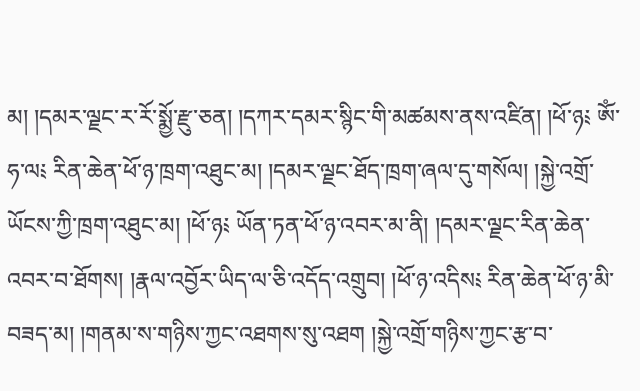མ། །དམར་ལྗང་ར་རོ་སྨྱོ་རྫུ་ཅན། །དཀར་དམར་སྙིང་གི་མཚམས་ནས་འཛིན། །ཕོ་ཉ༴ ༀ་ཧ་ལ༴ རིན་ཆེན་ཕོ་ཉ་ཁྲག་འཐུང་མ། །དམར་ལྗང་ཐོད་ཁྲག་ཞལ་དུ་གསོལ། །སྐྱེ་འགྲོ་ཡོངས་ཀྱི་ཁྲག་འཐུང་མ། །ཕོ་ཉ༴ ཡོན་ཏན་ཕོ་ཉ་འབར་མ་ནི། །དམར་ལྗང་རིན་ཆེན་འབར་བ་ཐོགས། །རྣལ་འབྱོར་ཡིད་ལ་ཅི་འདོད་འགྲུབ། །ཕོ་ཉ་འདིས༴ རིན་ཆེན་ཕོ་ཉ་མི་བཟད་མ། །གནམ་ས་གཉིས་ཀྱང་འཐགས་སུ་འཐག །སྐྱེ་འགྲོ་གཉིས་ཀྱང་རྩ་བ་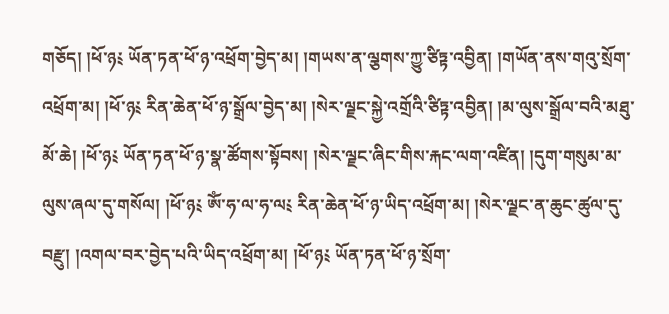གཅོད། །ཕོ་ཉ༴ ཡོན་ཏན་ཕོ་ཉ་འཕྲོག་བྱེད་མ། །གཡས་ན་ལྕགས་ཀྱུ་ཙིཏྟ་འབྱིན། །གཡོན་ནས་གའུ་སྲོག་འཕྲོག་མ། །ཕོ་ཉ༴ རིན་ཆེན་ཕོ་ཉ་སྒྲོལ་བྱེད་མ། །སེར་ལྗང་སྐྱེ་འགྲོའི་ཙིཏྟ་འབྱིན། །མ་ལུས་སྒྲོལ་བའི་མཐུ་མོ་ཆེ། །ཕོ་ཉ༴ ཡོན་ཏན་ཕོ་ཉ་སྣ་ཚོགས་སྟོབས། །སེར་ལྗང་ཞིང་གིས་རྐང་ལག་འཛིན། །དུག་གསུམ་མ་ལུས་ཞལ་དུ་གསོལ། །ཕོ་ཉ༴ ༀ་ཧ་ལ་ཧ་ལ༴ རིན་ཆེན་ཕོ་ཉ་ཡིད་འཕྲོག་མ། །སེར་ལྗང་ན་ཆུང་ཚུལ་དུ་བརྫུ། །འགལ་བར་བྱེད་པའི་ཡིད་འཕྲོག་མ། །ཕོ་ཉ༴ ཡོན་ཏན་ཕོ་ཉ་སྲོག་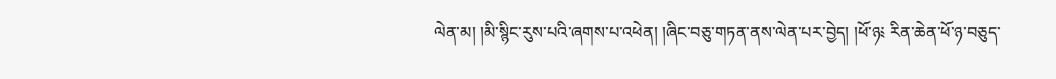ལེན་མ། །མི་སྙིང་རུས་པའི་ཞགས་པ་འཕེན། །ཞིང་བཅུ་གཏན་ནས་ལེན་པར་བྱེད། །ཕོ་ཉ༴ རིན་ཆེན་ཕོ་ཉ་བཅུད་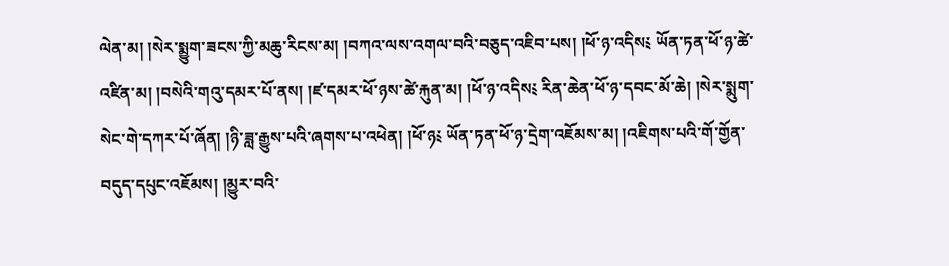ལེན་མ། །སེར་སྨྱུག་ཟངས་ཀྱི་མཆུ་རིངས་མ། །བཀའ་ལས་འགལ་བའི་བཅུད་འཇིབ་པས། །ཕོ་ཉ་འདིས༴ ཡོན་ཏན་ཕོ་ཉ་ཚེ་འཛིན་མ། །བསེའི་གའུ་དམར་པོ་ནས། །ཛ་དམར་ཕོ་ཉས་ཚེ་རྐུན་མ། །ཕོ་ཉ་འདིས༴ རིན་ཆེན་ཕོ་ཉ་དབང་མོ་ཆེ། །སེར་སྨུག་སེང་གེ་དཀར་པོ་ཞོན། །ཉི་ཟླ་རྒྱུས་པའི་ཞགས་པ་འཕེན། །ཕོ་ཉ༴ ཡོན་ཏན་ཕོ་ཉ་དྲེག་འཇོམས་མ། །འཇིགས་པའི་གོ་གྱོན་བདུད་དཔུང་འཇོམས། །མྱུར་བའི་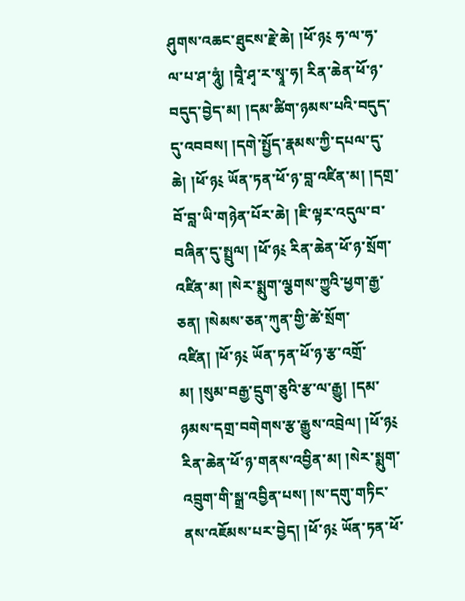ཤུགས་འཆང་ཐུངས་རྗེ་ཆེ། །ཕོ་ཉ༴ ཧ་ལ་ཧ་ལ་པ་ཤ་ཧཱུཾ། །བཱཻ་ཤྭ་ར་སྭཱ་ཧ། རིན་ཆེན་ཕོ་ཉ་བདུད་བྱེད་མ། །དམ་ཚིག་ཉམས་པའི་བདུད་དུ་འབབས། །དགེ་སྤྱོད་རྣམས་ཀྱི་དཔལ་དུ་ཆེ། །ཕོ་ཉ༴ ཡོན་ཏན་ཕོ་ཉ་བླ་འཛིན་མ། །དགྲ་བོ་བླ་ཡི་གཉེན་པོར་ཆེ། །ཇི་ལྟར་འདུལ་བ་བཞིན་དུ་སྤྲུལ། །ཕོ་ཉ༴ རིན་ཆེན་ཕོ་ཉ་སྲོག་འཛིན་མ། །སེར་སྨུག་ལྕགས་ཀྱུའི་ཕྱག་རྒྱ་ཅན། །སེམས་ཅན་ཀུན་གྱི་ཚེ་སྲོག་འཛིན། །ཕོ་ཉ༴ ཡོན་ཏན་ཕོ་ཉ་རྩ་འགྲོ་མ། །སུམ་བརྒྱ་དྲུག་ཅུའི་རྩ་ལ་རྒྱུ། །དམ་ཉམས་དགྲ་བགེགས་རྩ་རྒྱུས་འབྲེལ། །ཕོ་ཉ༴ རིན་ཆེན་ཕོ་ཉ་གནས་འབྱིན་མ། །སེར་སྨུག་འབྲུག་གི་སྒྲ་འབྱིན་པས། །ས་དགུ་གཏིང་ནས་འཇོམས་པར་བྱེད། །ཕོ་ཉ༴ ཡོན་ཏན་ཕོ་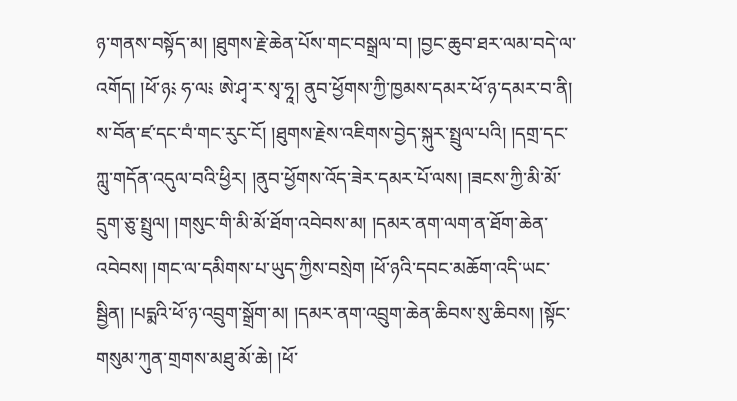ཉ་གནས་བསྟོད་མ། །ཐུགས་རྗེ་ཆེན་པོས་གང་བསྒྲལ་བ། །བྱང་ཆུབ་ཐར་ལམ་བདེ་ལ་འགོད། །ཕོ་ཉ༴ ཧ་ལ༴ ཨེ་ཤྭ་ར་སྭ་ཧཱ། ནུབ་ཕྱོགས་ཀྱི་ཁྱམས་དམར་ཕོ་ཉ་དམར་བ་ནི། ས་བོན་ཛ་དང་བཾ་གང་རུང་ངོ། །ཐུགས་རྗེས་འཇིགས་བྱེད་སྐུར་སྤྲུལ་པའི། །དགྲ་དང་ཀླུ་གདོན་འདུལ་བའི་ཕྱིར། །ནུབ་ཕྱོགས་འོད་ཟེར་དམར་པོ་ལས། །ཟངས་ཀྱི་མི་མོ་དྲུག་ཅུ་སྤྲུལ། །གསུང་གི་མི་མོ་ཐོག་འབེབས་མ། །དམར་ནག་ལག་ན་ཐོག་ཆེན་འབེབས། །གང་ལ་དམིགས་པ་ཡུད་ཀྱིས་བསྲེག །ཕོ་ཉའི་དབང་མཆོག་འདི་ཡང་སྦྱིན། །པདྨའི་ཕོ་ཉ་འབྲུག་སྒྲོག་མ། །དམར་ནག་འབྲུག་ཆེན་ཆིབས་སུ་ཆིབས། །སྟོང་གསུམ་ཀུན་གྲགས་མཐུ་མོ་ཆེ། །ཕོ་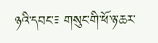ཉའི་དབང་༴ གསུང་གི་ཕོ་ཉ་ཆར་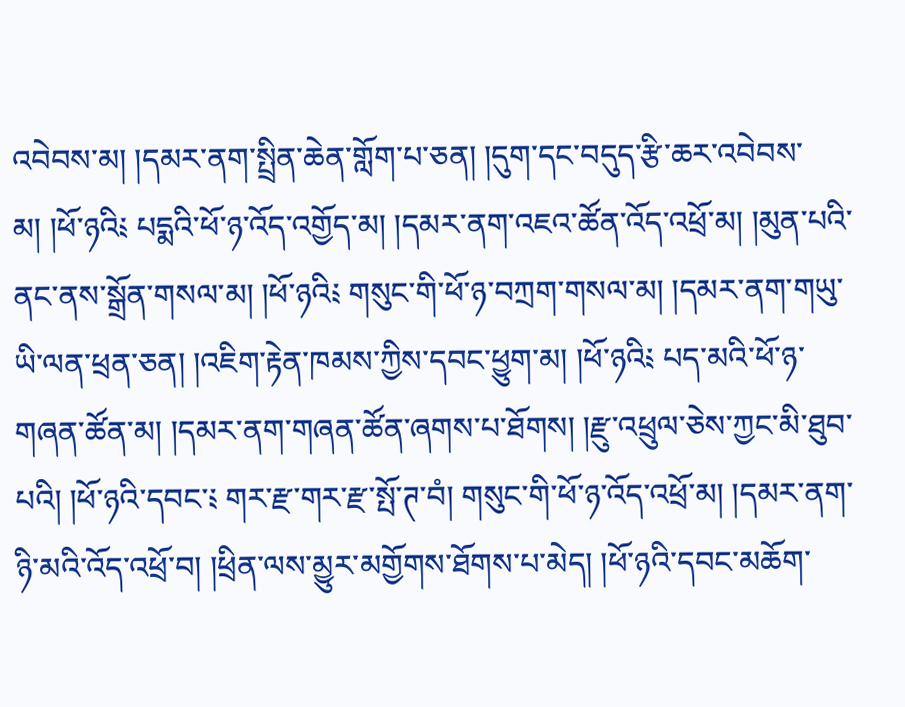འབེབས་མ། །དམར་ནག་སྤྲིན་ཆེན་གློག་པ་ཅན། །དུག་དང་བདུད་རྩི་ཆར་འབེབས་མ། །ཕོ་ཉའི༴ པདྨའི་ཕོ་ཉ་འོད་འགྱོད་མ། །དམར་ནག་འཇའ་ཚོན་འོད་འཕྲོ་མ། །མུན་པའི་ནང་ནས་སྒྲོན་གསལ་མ། །ཕོ་ཉའི༴ གསུང་གི་ཕོ་ཉ་བཀྲག་གསལ་མ། །དམར་ནག་གཡུ་ཡི་ལན་ཕྲན་ཅན། །འཇིག་རྟེན་ཁམས་ཀྱིས་དབང་ཕྱུག་མ། །ཕོ་ཉའི༴ པད་མའི་ཕོ་ཉ་གཞན་ཚོན་མ། །དམར་ནག་གཞན་ཚོན་ཞགས་པ་ཐོགས། །རྫུ་འཕྲུལ་ཅེས་ཀྱང་མི་ཐུབ་པའི། །ཕོ་ཉའི་དབང་༴ གར་རྫ་གར་རྫ་སྤོ་ཊ་བཾ། གསུང་གི་ཕོ་ཉ་འོད་འཕྲོ་མ། །དམར་ནག་ཉི་མའི་འོད་འཕྲོ་བ། །ཕྲིན་ལས་མྱུར་མགྱོགས་ཐོགས་པ་མེད། །ཕོ་ཉའི་དབང་མཆོག་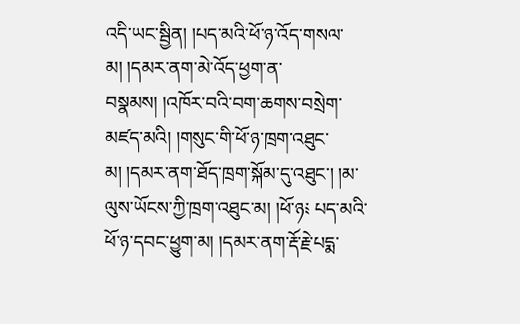འདི་ཡང་སྦྱིན། །པད་མའི་ཕོ་ཉ་འོད་གསལ་མ། །དམར་ནག་མེ་འོད་ཕྱག་ན་བསྣམས། །འཁོར་བའི་བག་ཆགས་བསྲེག་མཛད་མའི། །གསུང་གི་ཕོ་ཉ་ཁྲག་འཐུང་མ། །དམར་ནག་ཐོད་ཁྲག་སྐོམ་དུ་འཐུང་། །མ་ལུས་ཡོངས་ཀྱི་ཁྲག་འཐུང་མ། །ཕོ་ཉ༴ པད་མའི་ཕོ་ཉ་དབང་ཕྱུག་མ། །དམར་ནག་རྡོ་རྗེ་པདྨ་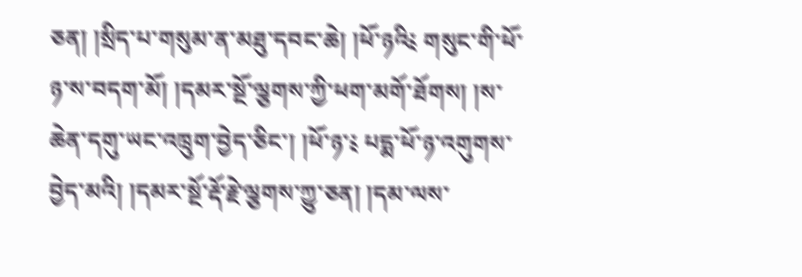ཅན། །སྲིད་པ་གསུམ་ན་མཐུ་དབང་ཆེ། །ཕོ་ཉའི༴ གསུང་གི་ཕོ་ཉ་ས་བདག་མོ། །དམར་སྔོ་ལྕགས་ཀྱི་ཕག་མགོ་ཐོགས། །ས་ཆེན་དགུ་ཡང་འཁྲུག་བྱེད་ཅིང་། །ཕོ་ཉ་༴ པདྨ་ཕོ་ཉ་འགུགས་བྱེད་མའི། །དམར་སྔོ་རྡོ་རྗེ་ལྕགས་ཀྱུ་ཅན། །དམ་ལས་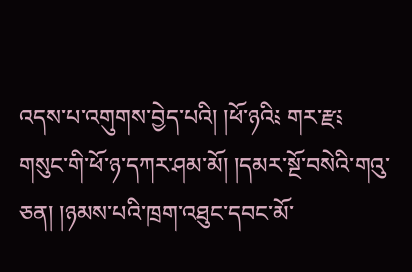འདས་པ་འགུགས་བྱེད་པའི། །ཕོ་ཉའི༴ གར་རྫ༴ གསུང་གི་ཕོ་ཉ་དཀར་ཤམ་མོ། །དམར་སྔོ་བསེའི་གའུ་ཅན། །ཉམས་པའི་ཁྲག་འཐུང་དབང་མོ་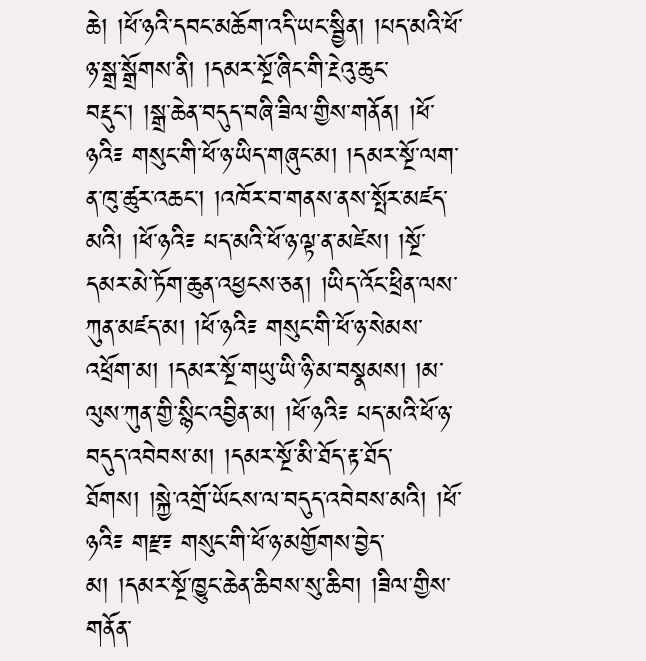ཆེ། །ཕོ་ཉའི་དབང་མཆོག་འདི་ཡང་སྦྱིན། །པད་མའི་ཕོ་ཉ་སྒྲ་སྒྲོགས་ནི། །དམར་སྔོ་ཞིང་གི་རྔེའུ་ཆུང་བརྡུང་། །སྒྲ་ཆེན་བདུད་བཞི་ཟིལ་གྱིས་གནོན། །ཕོ་ཉའི༴ གསུང་གི་ཕོ་ཉ་ཡིད་གཞུང་མ། །དམར་སྔོ་ལག་ན་ཁུ་ཚུར་འཆང་། །འཁོར་བ་གནས་ནས་སྤོར་མཛད་མའི། །ཕོ་ཉའི༴ པད་མའི་ཕོ་ཉ་ལྟ་ན་མཛེས། །སྔོ་དམར་མེ་ཏོག་ཆུན་འཕྱངས་ཅན། །ཡིད་འོང་ཕྲིན་ལས་ཀུན་མཛད་མ། །ཕོ་ཉའི༴ གསུང་གི་ཕོ་ཉ་སེམས་འཕྲོག་མ། །དམར་སྔོ་གཡུ་ཡི་ཉི་མ་བསྣམས། །མ་ལུས་ཀུན་གྱི་སྙིང་འབྱིན་མ། །ཕོ་ཉའི༴ པད་མའི་ཕོ་ཉ་བདུད་འབེབས་མ། །དམར་སྔོ་མི་ཐོད་རྟ་ཐོད་ཐོགས། །སྐྱེ་འགྲོ་ཡོངས་ལ་བདུད་འབེབས་མའི། །ཕོ་ཉའི༴ གརྫ༴ གསུང་གི་ཕོ་ཉ་མགྱོགས་བྱེད་མ། །དམར་སྔོ་ཁྱུང་ཆེན་ཆིབས་སུ་ཆིབ། །ཟིལ་གྱིས་གནོན་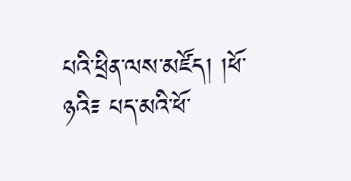པའི་ཕྲིན་ལས་མཛོད། །ཕོ་ཉའི༴ པད་མའི་ཕོ་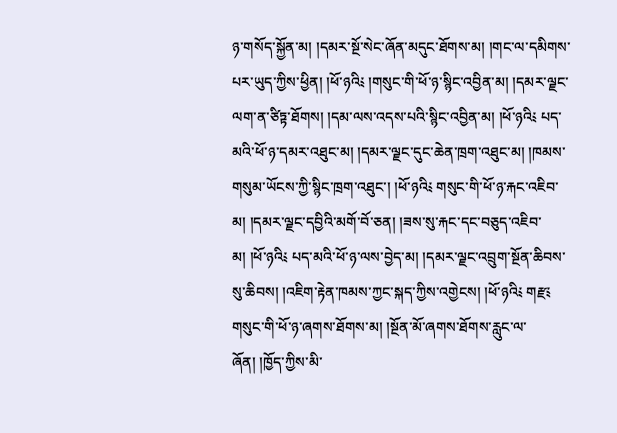ཉ་གསོད་སྐྱོན་མ། །དམར་སྔོ་སེང་ཞོན་མདུང་ཐོགས་མ། །གང་ལ་དམིགས་པར་ཡུད་ཀྱིས་ཕྱིན། །ཕོ་ཉའི༴ །གསུང་གི་ཕོ་ཉ་སྙིང་འབྱིན་མ། །དམར་ལྗང་ལག་ན་ཙིཏྟ་ཐོགས། །དམ་ལས་འདས་པའི་སྙིང་འབྱིན་མ། །ཕོ་ཉའི༴ པད་མའི་ཕོ་ཉ་དམར་འཐུང་མ། །དམར་ལྗང་དུང་ཆེན་ཁྲག་འཐུང་མ། །ཁམས་གསུམ་ཡོངས་ཀྱི་སྙིང་ཁྲག་འཐུང་། །ཕོ་ཉའི༴ གསུང་གི་ཕོ་ཉ་རྐང་འཇིབ་མ། །དམར་ལྗང་དབྱིའི་མགོ་བོ་ཅན། །ཟས་སུ་རྐང་དང་བཅུད་འཇིབ་མ། །ཕོ་ཉའི༴ པད་མའི་ཕོ་ཉ་ལས་བྱེད་མ། །དམར་ལྗང་འབྲུག་སྔོན་ཆིབས་སུ་ཆིབས། །འཇིག་རྟེན་ཁམས་ཀྱང་སྐད་ཀྱིས་འགྱེངས། །ཕོ་ཉའི༴ གརྫ༴ གསུང་གི་ཕོ་ཉ་ཞགས་ཐོགས་མ། །སྔོན་མོ་ཞགས་ཐོགས་རླུང་ལ་ཞོན། །ཁྱོད་ཀྱིས་མི་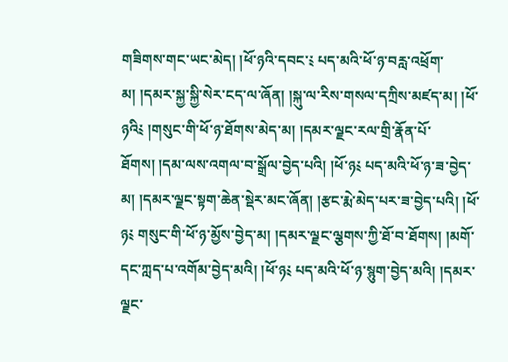གཟིགས་གང་ཡང་མེད། །ཕོ་ཉའི་དབང་༴ པད་མའི་ཕོ་ཉ་བརླ་འཕྲོག་མ། །དམར་སྐྱ་སྐྱི་སེར་ངད་ལ་ཞོན། །སྐུ་ལ་རིས་གསལ་དཀྲིས་མཛད་མ། །ཕོ་ཉའི༴ །གསུང་གི་ཕོ་ཉ་ཐོགས་མེད་མ། །དམར་ལྗང་རལ་གྲི་རྣོན་པོ་ཐོགས། །དམ་ལས་འགལ་བ་སྒྲོལ་བྱེད་པའི། །ཕོ་ཉ༴ པད་མའི་ཕོ་ཉ་ཟ་བྱེད་མ། །དམར་ལྗང་སྟག་ཆེན་སྡེར་མང་ཞོན། །རྩང་རྨེ་མེད་པར་ཟ་བྱེད་པའི། །ཕོ་ཉ༴ གསུང་གི་ཕོ་ཉ་མྱོས་བྱེད་མ། །དམར་ལྗང་ལྕགས་ཀྱི་ཐོ་བ་ཐོགས། །མགོ་དང་ཀླད་པ་འགོམ་བྱེད་མའི། །ཕོ་ཉ༴ པད་མའི་ཕོ་ཉ་སྙུག་བྱེད་མའི། །དམར་ལྗང་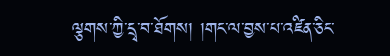ལྕགས་ཀྱི་དྲྭ་བ་ཐོགས། །གང་ལ་བྱས་པ་འཛིན་ཅིང་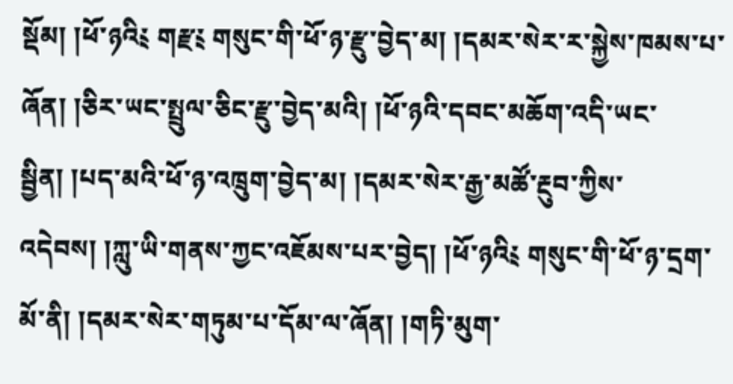སྡོམ། །ཕོ་ཉའི༴ གརྫ༴ གསུང་གི་ཕོ་ཉ་རྫུ་བྱེད་མ། །དམར་སེར་ར་སྐྱེས་ཁམས་པ་ཞོན། །ཅིར་ཡང་སྤྲུལ་ཅིང་རྫུ་བྱེད་མའི། །ཕོ་ཉའི་དབང་མཆོག་འདི་ཡང་སྦྱིན། །པད་མའི་ཕོ་ཉ་འཁྲུག་བྱེད་མ། །དམར་སེར་རྒྱ་མཚོ་རྔུབ་ཀྱིས་འདེབས། །ཀླུ་ཡི་གནས་ཀྱང་འཇོམས་པར་བྱེད། །ཕོ་ཉའི༴ གསུང་གི་ཕོ་ཉ་དྲག་མོ་ནི། །དམར་སེར་གཏུམ་པ་དོམ་ལ་ཞོན། །གཏི་མུག་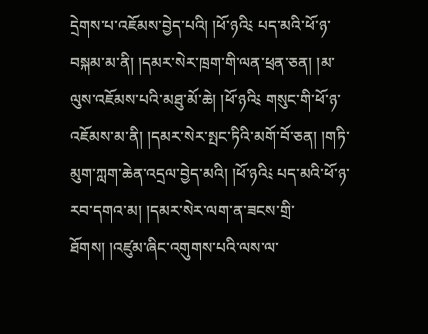དྲེགས་པ་འཇོམས་བྱེད་པའི། །ཕོ་ཉའི༴ པད་མའི་ཕོ་ཉ་བསྐམ་མ་ནི། །དམར་སེར་ཁྲག་གི་ལན་ཕྲན་ཅན། །མ་ལུས་འཇོམས་པའི་མཐུ་མོ་ཆེ། །ཕོ་ཉའི༴ གསུང་གི་ཕོ་ཉ་འཇོམས་མ་ནི། །དམར་སེར་སྤང་ཏིའི་མགོ་བོ་ཅན། །གཏི་མུག་ཀླག་ཆེན་འདྲལ་བྱེད་མའི། །ཕོ་ཉའི༴ པད་མའི་ཕོ་ཉ་རབ་དགའ་མ། །དམར་སེར་ལག་ན་ཟངས་གྲི་ཐོགས། །འཛུམ་ཞིང་འགུགས་པའི་ལས་ལ་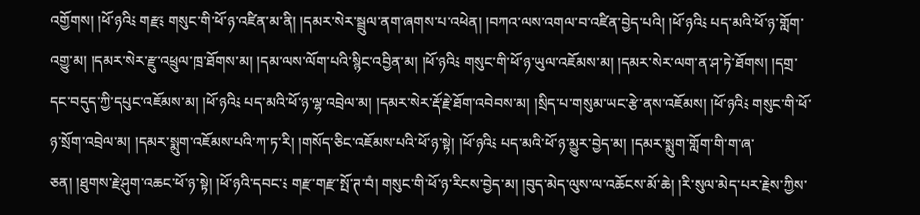འགྱོགས། །ཕོ་ཉའི༴ གརྫ༴ གསུང་གི་ཕོ་ཉ་འཛིན་མ་ནི། །དམར་སེར་སྦྲུལ་ནག་ཞགས་པ་འཕེན། །བཀའ་ལས་འགལ་བ་འཛིན་བྱེད་པའི། །ཕོ་ཉའི༴ པད་མའི་ཕོ་ཉ་གློག་འགྱུ་མ། །དམར་སེར་རྫུ་འཕྲུལ་ཁྲ་ཐོགས་མ། །དམ་ལས་ལོག་པའི་སྙིང་འབྱིན་མ། །ཕོ་ཉའི༴ གསུང་གི་ཕོ་ཉ་ཡུལ་འཇོམས་མ། །དམར་སེར་ལག་ན་ཤ་ཏེ་ཐོགས། །དགྲ་དང་བདུད་ཀྱི་དཔུང་འཇོམས་མ། །ཕོ་ཉའི༴ པད་མའི་ཕོ་ཉ་ལྷ་འབྲེལ་མ། །དམར་སེར་རྡོ་རྗེ་ཐོག་འབེབས་མ། །སྲིད་པ་གསུམ་ཡང་རྩེ་ནས་འཇོམས། །ཕོ་ཉའི༴ གསུང་གི་ཕོ་ཉ་སྲོག་འབྲེལ་མ། །དམར་སྨུག་འཇོམས་པའི་ཀ་ཏ་རི། །གསོད་ཅིང་འཇོམས་པའི་ཕོ་ཉ་སྟེ། །ཕོ་ཉའི༴ པད་མའི་ཕོ་ཉ་མྱུར་བྱེད་མ། །དམར་སྨུག་གློག་གི་ག་ཞ་ཅན། །ཐུགས་རྗེ་ཤུག་འཆང་ཕོ་ཉ་སྟེ། །ཕོ་ཉའི་དབང་༴ གརྫ་གརྫ་སྤོ་ཊ་བཾ། གསུང་གི་ཕོ་ཉ་རིངས་བྱེད་མ། །བུད་མེད་ལུས་ལ་འཆོངས་མོ་ཆེ། །རི་སུལ་མེད་པར་རྗེས་ཀྱིས་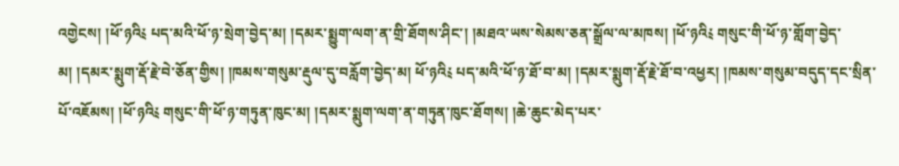འགྱེངས། །ཕོ་ཉའི༴ པད་མའི་ཕོ་ཉ་སྲེག་བྱེད་མ། །དམར་སྨྱུག་ལག་ན་གྲི་ཐོགས་ཤིང་། །མཐའ་ཡས་སེམས་ཅན་སྒྲོལ་ལ་མཁས། །ཕོ་ཉའི༴ གསུང་གི་ཕོ་ཉ་གློག་བྱེད་མ། །དམར་སྨུག་རྡོ་རྗེ་བེ་ཅོན་གྱིས། །ཁམས་གསུམ་རྡུལ་དུ་བརློག་བྱེད་མ། ཕོ་ཉའི༴ པད་མའི་ཕོ་ཉ་ཐོ་བ་མ། །དམར་སྨུག་རྡོ་རྗེ་ཐོ་བ་འཕྱར། །ཁམས་གསུམ་བདུད་དང་སྲིན་པོ་འཇོམས། །ཕོ་ཉའི༴ གསུང་གི་ཕོ་ཉ་གཏུན་ཁུང་མ། །དམར་སྨུག་ལག་ན་གཏུན་ཁུང་ཐོགས། །ཆེ་ཆུང་མེད་པར་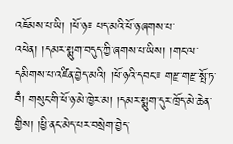འཇོམས་པ་ཡི། །ཕོ་ཉ༴ པད་མའི་ཕོ་ཉ་ཞགས་པ་འཕེན། །དམར་སྨུག་བདུད་ཀྱི་ཞགས་པ་ཡིས། །གང་ལ་དམིགས་པ་འཛིན་བྱེད་མའི། །ཕོ་ཉའི་དབང་༴ གརྫ་གརྫ་སྤོ་ཏ་བྃ། གསུང་གི་ཕོ་ཉ་མེ་ཁྱེར་མ། །དམར་སྨུག་དུར་ཁྲོད་མེ་ཆེན་གྱིས། །ཕྱི་ནང་མེད་པར་བསྲེག་བྱེད་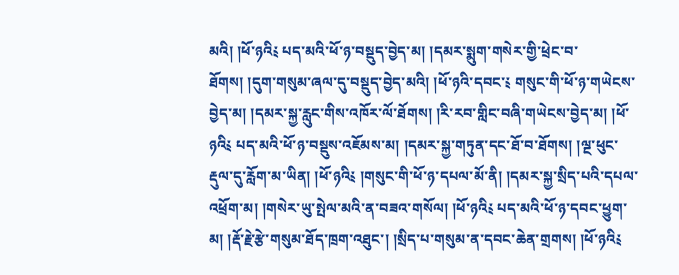མའི། །ཕོ་ཉའི༴ པད་མའི་ཕོ་ཉ་བསྡུད་བྱེད་མ། །དམར་སྨུག་གསེར་གྱི་ཕྲེང་བ་ཐོགས། །དུག་གསུམ་ཞལ་དུ་བསྡུད་བྱེད་མའི། །ཕོ་ཉའི་དབང་༴ གསུང་གི་ཕོ་ཉ་གཡེངས་བྱེད་མ། །དམར་སྐྱ་རླུང་གིས་འཁོར་ལོ་ཐོགས། །རི་རབ་གླིང་བཞི་གཡེངས་བྱེད་མ། །ཕོ་ཉའི༴ པད་མའི་ཕོ་ཉ་བསྡུས་འཇོམས་མ། །དམར་སྐྱ་གཏུན་དང་ཐོ་བ་ཐོགས། །ལྔ་ཕུང་རྡུལ་དུ་རློག་མ་ཡིན། །ཕོ་ཉའི༴ །གསུང་གི་ཕོ་ཉ་དཔལ་མོ་ནི། །དམར་སྐྱ་སྲིད་པའི་དཔལ་འཕྲོག་མ། །གསེར་ཡུ་སྤེལ་མའི་ན་བཟའ་གསོལ། །ཕོ་ཉའི༴ པད་མའི་ཕོ་ཉ་དབང་ཕྱུག་མ། །རྡོ་རྗེ་རྩེ་གསུམ་ཐོད་ཁྲག་འཐུང་། །སྲིད་པ་གསུམ་ན་དབང་ཆེན་གྲགས། །ཕོ་ཉའི༴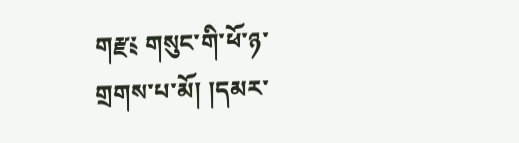གརྫ༴ གསུང་གི་ཕོ་ཉ་གྲགས་པ་མོ། །དམར་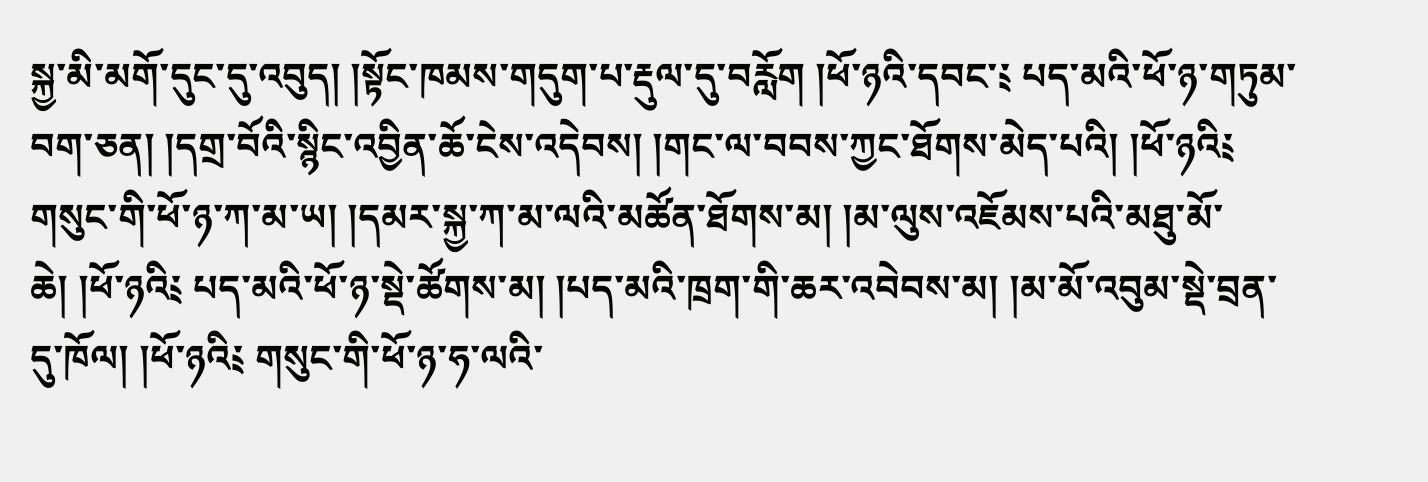སྐྱ་མི་མགོ་དུང་དུ་འབུད། །སྟོང་ཁམས་གདུག་པ་རྡུལ་དུ་བརློག །ཕོ་ཉའི་དབང་༴ པད་མའི་ཕོ་ཉ་གཏུམ་བག་ཅན། །དགྲ་བོའི་སྙིང་འབྱིན་ཆོ་ངེས་འདེབས། །གང་ལ་བབས་ཀྱང་ཐོགས་མེད་པའི། །ཕོ་ཉའི༴ གསུང་གི་ཕོ་ཉ་ཀ་མ་ཡ། །དམར་སྐྱ་ཀ་མ་ལའི་མཚོན་ཐོགས་མ། །མ་ལུས་འཇོམས་པའི་མཐུ་མོ་ཆེ། །ཕོ་ཉའི༴ པད་མའི་ཕོ་ཉ་སྡེ་ཚོགས་མ། །པད་མའི་ཁྲག་གི་ཆར་འབེབས་མ། །མ་མོ་འབུམ་སྡེ་བྲན་དུ་ཁོལ། །ཕོ་ཉའི༴ གསུང་གི་ཕོ་ཉ་ཧ་ལའི་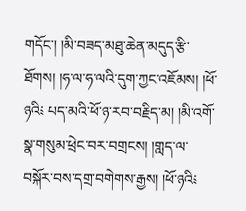གདོང་། །མི་བཟད་མཐུ་ཆེན་མདུད་རྩི་ཐོགས། །ཧ་ལ་ཧ་ལའི་དུག་ཀྱང་འཇོམས། །ཕོ་ཉའི༴ པད་མའི་ཕོ་ཉ་རབ་བརྗིད་མ། །མི་འགོ་སྣ་གསུམ་ཕྲེང་བར་བགྲངས། །གླད་ལ་བསྐོར་བས་དགྲ་བགེགས་རྒྱས། །ཕོ་ཉའི༴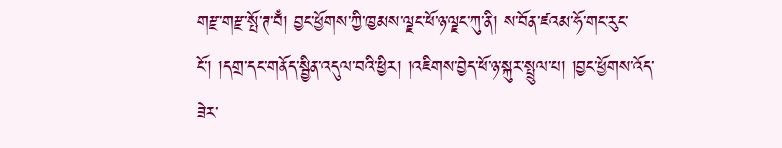གརྫ་གརྫ་སྤོ་ཊ་བྃ། བྱང་ཕྱོགས་ཀྱི་ཁྱམས་ལྗང་ཕོ་ཉ་ལྗང་ཀུ་ནི། ས་བོན་ཛའམ་ཧོ་གང་རུང་ངོ་། །དགྲ་དང་གནོད་སྦྱིན་འདུལ་བའི་ཕྱིར། །འཇིགས་བྱེད་ཕོ་ཉ་སྐུར་སྤྲུལ་པ། །བྱང་ཕྱོགས་འོད་ཟེར་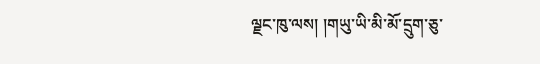ལྗང་ཁུ་ལས། །གཡུ་ཡི་མི་མོ་དྲུག་ཅུ་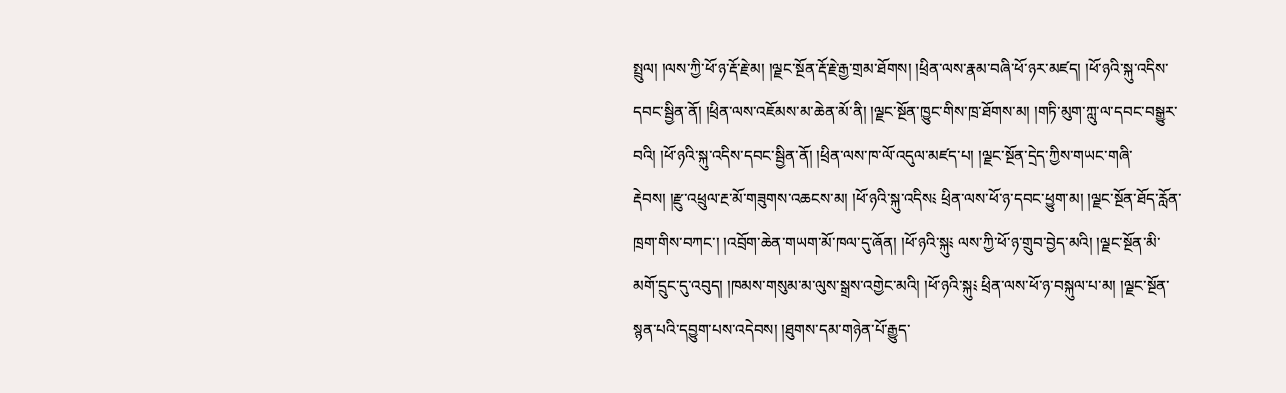སྤྲུལ། །ལས་ཀྱི་ཕོ་ཉ་རྡོ་རྗེ་མ། །ལྗང་སྔོན་རྡོ་རྗེ་རྒྱ་གྲམ་ཐོགས། །ཕྲིན་ལས་རྣམ་བཞི་ཕོ་ཉར་མཛད། །ཕོ་ཉའི་སྐུ་འདིས་དབང་སྦྱིན་ནོ། །ཕྲིན་ལས་འཇོམས་མ་ཆེན་མོ་ནི། །ལྗང་སྔོན་ཁྱུང་གིས་ཁྲ་ཐོགས་མ། །གཏི་མུག་ཀླུ་ལ་དབང་བསྒྱུར་བའི། །ཕོ་ཉའི་སྐུ་འདིས་དབང་སྦྱིན་ནོ། །ཕྲིན་ལས་ཁ་ལོ་འདུལ་མཛད་པ། །ལྗང་སྔོན་དྲེད་ཀྱིས་གཡང་གཞི་རྡེབས། །རྫུ་འཕྲུལ་རྔ་མོ་གཟུགས་འཆངས་མ། །ཕོ་ཉའི་སྐུ་འདིས༴ ཕྲིན་ལས་ཕོ་ཉ་དབང་ཕྱུག་མ། །ལྗང་སྔོན་ཐོད་རློན་ཁྲག་གིས་བཀང་། །འབྲོག་ཆེན་གཡག་མོ་ཁལ་དུ་ཞོན། །ཕོ་ཉའི་སྐུ༴ ལས་ཀྱི་ཕོ་ཉ་གྲུབ་བྱེད་མའི། །ལྗང་སྔོན་མི་མགོ་དྲུང་དུ་འབུད། །ཁམས་གསུམ་མ་ལུས་སྒྲས་འགྱེང་མའི། །ཕོ་ཉའི་སྐུ༴ ཕྲིན་ལས་ཕོ་ཉ་བསྐུལ་པ་མ། །ལྗང་སྔོན་སྙན་པའི་དབྱུག་པས་འདེབས། །ཐུགས་དམ་གཉེན་པོ་རྒྱུད་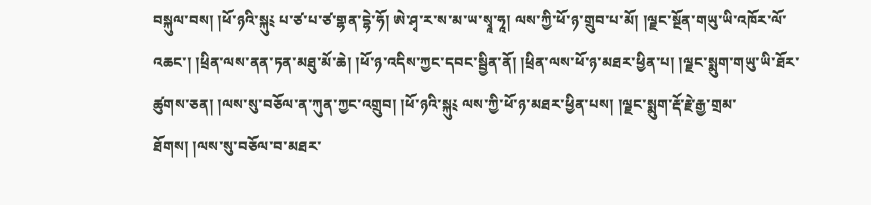བསྐུལ་བས། །ཕོ་ཉའི་སྐུ༴ པ་ཙ་པ་ཙ་གྷན་དྷེ་ཧོ། ཨེ་ཤྭ་ར་ས་མ་ཡ་སྭཱ་ཧཱ། ལས་ཀྱི་ཕོ་ཉ་གྲུབ་པ་མོ། །ལྗང་སྔོན་གཡུ་ཡི་འཁོར་ལོ་འཆང་། །ཕྲིན་ལས་ནན་ཏན་མཐུ་མོ་ཆེ། །ཕོ་ཉ་འདིས་ཀྱང་དབང་སྦྱིན་ནོ། །ཕྲིན་ལས་ཕོ་ཉ་མཐར་ཕྱིན་པ། །ལྗང་སྨུག་གཡུ་ཡི་ཐོར་ཚུགས་ཅན། །ལས་སུ་བཅོལ་ན་ཀུན་ཀྱང་འགྲུབ། །ཕོ་ཉའི་སྐུ༴ ལས་ཀྱི་ཕོ་ཉ་མཐར་ཕྱིན་པས། །ལྗང་སྨུག་རྡོ་རྗེ་རྒྱ་གྲམ་ཐོགས། །ལས་སུ་བཅོལ་བ་མཐར་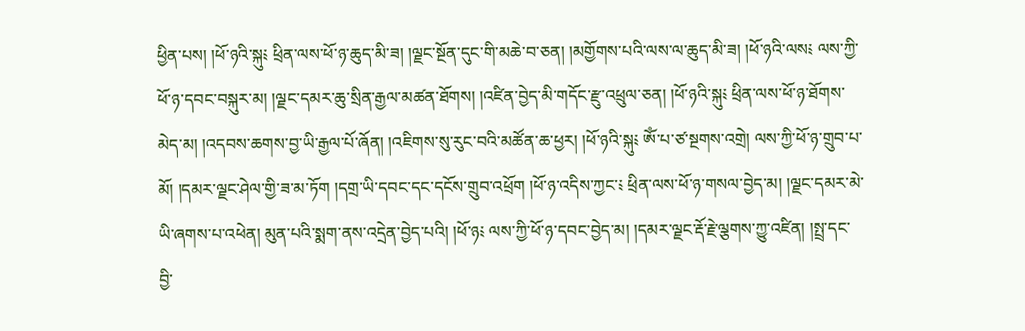ཕྱིན་པས། །ཕོ་ཉའི་སྐུ༴ ཕྲིན་ལས་ཕོ་ཉ་ཆུད་མི་ཟ། །ལྗང་སྔོན་དུང་གི་མཆེ་བ་ཅན། །མགྱོགས་པའི་ལས་ལ་ཆུད་མི་ཟ། །ཕོ་ཉའི་ལས༴ ལས་ཀྱི་ཕོ་ཉ་དབང་བསྐུར་མ། །ལྗང་དམར་ཆུ་སྲིན་རྒྱལ་མཚན་ཐོགས། །འཛིན་བྱེད་མི་གདོང་རྫུ་འཕྲུལ་ཅན། །ཕོ་ཉའི་སྐུ༴ ཕྲིན་ལས་ཕོ་ཉ་ཐོགས་མེད་མ། །འདབས་ཆགས་བྱ་ཡི་རྒྱལ་པོ་ཞོན། །འཇིགས་སུ་རུང་བའི་མཚོན་ཆ་ཕྱར། །ཕོ་ཉའི་སྐུ༴ ༀ་པ་ཙ་སྔགས་འགྲེ། ལས་ཀྱི་ཕོ་ཉ་གྲུབ་པ་མོ། །དམར་ལྗང་ཤེལ་གྱི་ཟ་མ་ཏོག །དགྲ་ཡི་དབང་དང་དངོས་གྲུབ་འཕྲོག །ཕོ་ཉ་འདིས་ཀྱང་༴ ཕྲིན་ལས་ཕོ་ཉ་གསལ་བྱེད་མ། །ལྗང་དམར་མེ་ཡི་ཞགས་པ་འཕེན། མུན་པའི་སྨག་ནས་འདྲེན་བྱེད་པའི། །ཕོ་ཉ༴ ལས་ཀྱི་ཕོ་ཉ་དབང་བྱེད་མ། །དམར་ལྗང་རྡོ་རྗེ་ལྕགས་ཀྱུ་འཛིན། །སྤྲ་དང་བྱི་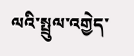ལའི་སྤྲུལ་འགྱེད་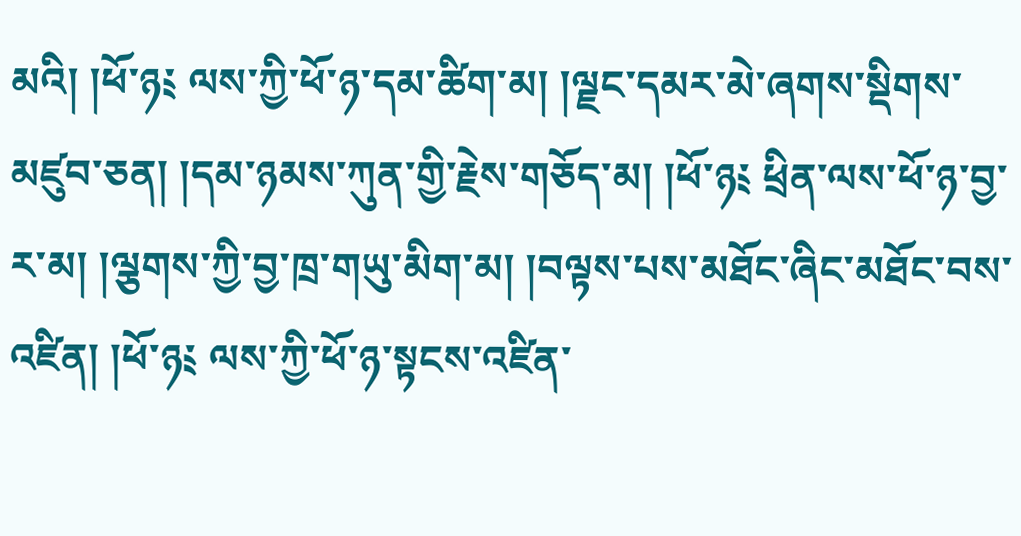མའི། །ཕོ་ཉ༴ ལས་ཀྱི་ཕོ་ཉ་དམ་ཚིག་མ། །ལྗང་དམར་མེ་ཞགས་སྡིགས་མཛུབ་ཅན། །དམ་ཉམས་ཀུན་གྱི་རྗེས་གཅོད་མ། །ཕོ་ཉ༴ ཕྲིན་ལས་ཕོ་ཉ་བྱ་ར་མ། །ལྕགས་ཀྱི་བྱ་ཁྲ་གཡུ་མིག་མ། །བལྟས་པས་མཐོང་ཞིང་མཐོང་བས་འཛིན། །ཕོ་ཉ༴ ལས་ཀྱི་ཕོ་ཉ་སྟངས་འཛིན་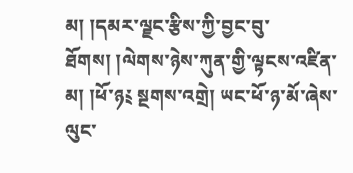མ། །དམར་ལྗང་རྩིས་ཀྱི་བྱང་བུ་ཐོགས། །ལེགས་ཉེས་ཀུན་གྱི་ལྟངས་འཛིན་མ། །ཕོ་ཉ༴ སྔགས་འགྲེ། ཡང་ཕོ་ཉ་མོ་ཞེས་ལུང་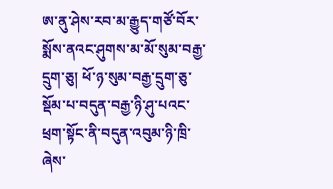ཨ་ནུ་ཤེས་རབ་མ་རྒྱུད་གཙོ་བོར་སྨོས་ནའང་ཤུགས་མ་མོ་སུམ་བརྒྱ་དྲུག་ཅུ། ཕོ་ཉ་སུམ་བརྒྱ་དྲུག་ཅུ་སྡོམ་པ་བདུན་བརྒྱ་ཉི་ཤུ་པའང་ཕྲག་སྟོང་ནི་བདུན་འབུམ་ཉི་ཁྲི་ཞེས་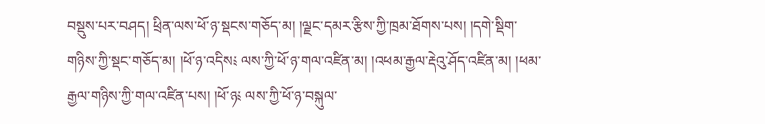བསྡུས་པར་བཤད། ཕྲིན་ལས་ཕོ་ཉ་སྡངས་གཅོད་མ། །ལྗང་དམར་རྩིས་ཀྱི་ཁྲམ་ཐོགས་པས། །དགེ་སྡིག་གཉིས་ཀྱི་སྡང་གཅོད་མ། །ཕོ་ཉ་འདིས༴ ལས་ཀྱི་ཕོ་ཉ་གལ་འཛིན་མ། །འཕམ་རྒྱལ་རྡེའུ་ཤོད་འཛིན་མ། །ཕམ་རྒྱལ་གཉིས་ཀྱི་གལ་འཛིན་པས། །ཕོ་ཉ༴ ལས་ཀྱི་ཕོ་ཉ་བསྐུལ་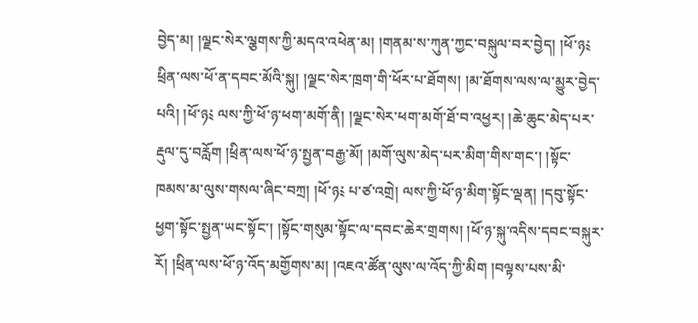བྱེད་མ། །ལྗང་སེར་ལྕགས་ཀྱི་མདའ་འཕེན་མ། །གནམ་ས་ཀུན་ཀྱང་བསྐུལ་བར་བྱེད། །ཕོ་ཉ༴ ཕྲིན་ལས་ཕོ་ན་དབང་མོའི་སྐུ། །ལྗང་སེར་ཁྲག་གི་ཕོར་པ་ཐོགས། །མ་ཐོགས་ལས་ལ་མྱུར་བྱེད་པའི། །ཕོ་ཉ༴ ལས་ཀྱི་ཕོ་ཉ་ཕག་མགོ་ནི། །ལྗང་སེར་ཕག་མགོ་ཐོ་བ་འཕྱར། །ཆེ་ཆུང་མེད་པར་རྡུལ་དུ་བརློག །ཕྲིན་ལས་ཕོ་ཉ་སྤྱན་བརྒྱ་མོ། །མགོ་ལུས་མེད་པར་མིག་གིས་གང་། །སྟོང་ཁམས་མ་ལུས་གསལ་ཞིང་བཀྲ། །ཕོ་ཉ༴ པ་ཙ་འགྲེ། ལས་ཀྱི་ཕོ་ཉ་མིག་སྟོང་ལྡན། །དབུ་སྟོང་ཕྱག་སྟོང་སྤྱན་ཡང་སྟོང་། །སྟོང་གསུམ་སྟོང་ལ་དབང་ཆེར་གྲགས། །ཕོ་ཉ་སྐུ་འདིས་དབང་བསྐུར་རོ། །ཕྲིན་ལས་ཕོ་ཉ་འོད་མགྱོགས་མ། །འཇའ་ཚོན་ལུས་ལ་འོད་ཀྱི་མིག །བལྟས་པས་མི་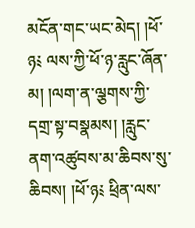མངོན་གང་ཡང་མེད། །ཕོ་ཉ༴ ལས་ཀྱི་ཕོ་ཉ་རླུང་ཞོན་མ། །ལག་ན་ལྕགས་ཀྱི་དགྲ་སྟ་བསྣམས། །རླུང་ནག་འཚུབས་མ་ཆིབས་སུ་ཆིབས། །ཕོ་ཉ༴ ཕྲིན་ལས་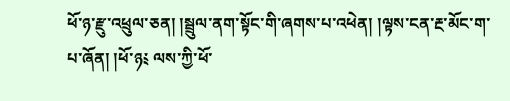ཕོ་ཉ་རྫུ་འཕྲུལ་ཅན། །སྦྲུལ་ནག་སྟོང་གི་ཞགས་པ་འཕེན། །ལྟས་ངན་རྔ་མོང་ག་པ་ཞོན། །ཕོ་ཉ༴ ལས་ཀྱི་ཕོ་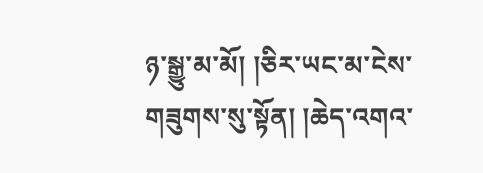ཉ་སྒྱུ་མ་མོ། །ཅིར་ཡང་མ་ངེས་གཟུགས་སུ་སྟོན། །ཆེད་འགའ་